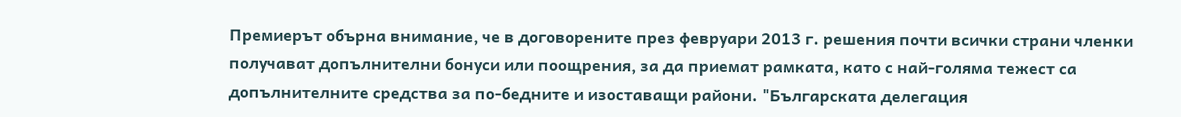Премиерът обърна внимание, че в договорените през февруари 2013 г. решения почти всички страни членки получават допълнителни бонуси или поощрения, за да приемат рамката, като с най-голяма тежест са допълнителните средства за по-бедните и изоставащи райони. "Българската делегация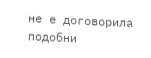не е договорила подобни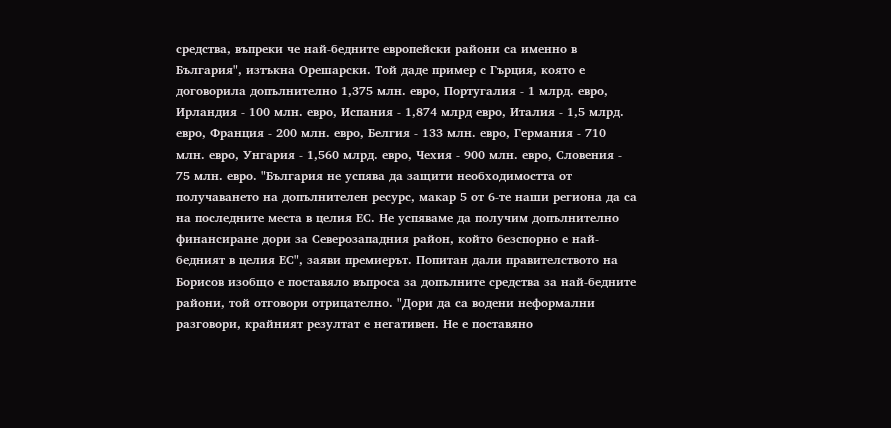средства, въпреки че най-бедните европейски райони са именно в България", изтъкна Орешарски. Той даде пример с Гърция, която е договорила допълнително 1,375 млн. евро, Португалия - 1 млрд. евро, Ирландия - 100 млн. евро, Испания - 1,874 млрд евро, Италия - 1,5 млрд. евро, Франция - 200 млн. евро, Белгия - 133 млн. евро, Германия - 710 млн. евро, Унгария - 1,560 млрд. евро, Чехия - 900 млн. евро, Словения - 75 млн. евро. "България не успява да защити необходимостта от получаването на допълнителен ресурс, макар 5 от 6-те наши региона да са на последните места в целия ЕС. Не успяваме да получим допълнително финансиране дори за Северозападния район, който безспорно е най-бедният в целия ЕС", заяви премиерът. Попитан дали правителството на Борисов изобщо е поставяло въпроса за допълните средства за най-бедните райони, той отговори отрицателно. "Дори да са водени неформални разговори, крайният резултат е негативен. Не е поставяно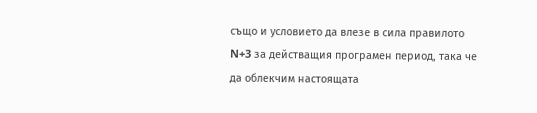също и условието да влезе в сила правилото N+3 за действащия програмен период, така че да облекчим настоящата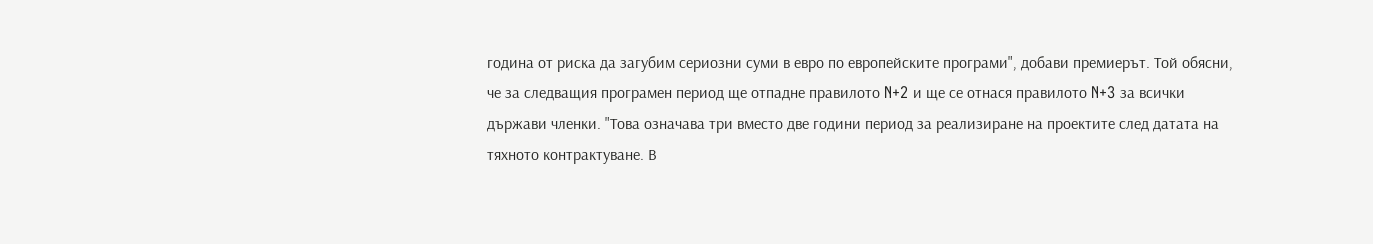година от риска да загубим сериозни суми в евро по европейските програми", добави премиерът. Той обясни, че за следващия програмен период ще отпадне правилото N+2 и ще се отнася правилото N+3 за всички държави членки. "Това означава три вместо две години период за реализиране на проектите след датата на тяхното контрактуване. В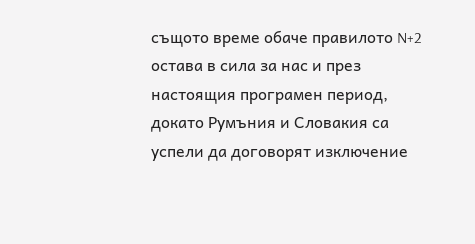същото време обаче правилото N+2 остава в сила за нас и през настоящия програмен период, докато Румъния и Словакия са успели да договорят изключение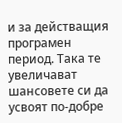и за действащия програмен период. Така те увеличават шансовете си да усвоят по-добре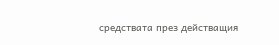средствата през действащия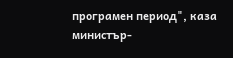програмен период", каза министър-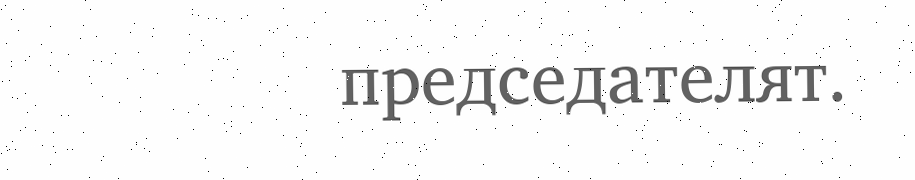председателят.